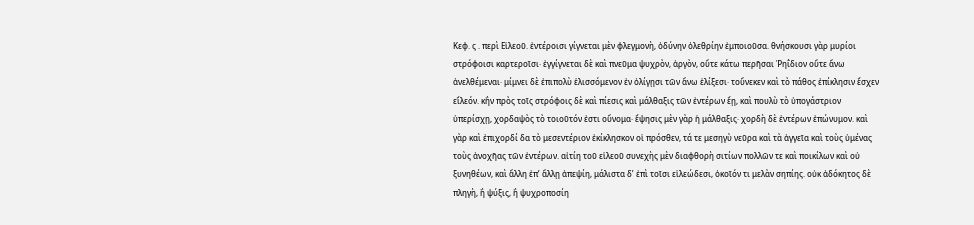Κεφ. ς . περὶ Εἱλεοῦ. ἐντέροισι γίγνεται μὲν φλεγμονὴ, ὀδύνην ὀλεθρίην ἐμποιοῦσα. θνήσκουσι γὰρ μυρίοι στρόφοισι καρτεροῖσι· ἐγγίγνεται δὲ καὶ πνεῦμα ψυχρὸν, ἀργὸν, οὔτε κάτω περῆσαι Ῥηΐδιον οὔτε ἄνω ἀνελθέμεναι· μίμνει δὲ ἐπιπολὺ ἑλισσόμενον ἐν ὀλίγῃσι τῶν ἄνω ἑλίξεσι· τοὔνεκεν καὶ τὸ πάθος ἐπίκλησιν ἔσχεν εἵλεόν. κἢν πρὸς τοῖς στρόφοις δὲ καὶ πίεσις καὶ μάλθαξις τῶν ἐντέρων ἔῃ, καὶ πουλὺ τὸ ὑπογάστριον ὑπερίσχῃ, χορδαψὸς τὸ τοιοῦτόν ἐστι οὔνομα· ἕψησις μὲν γὰρ ἡ μάλθαξις· χορδὴ δὲ ἐντέρων ἐπώνυμον. καὶ γὰρ καὶ ἐπιχορδί δα τὸ μεσεντέριον ἐκίκλησκον οἱ πρόσθεν, τά τε μεσηγὺ νεῦρα καὶ τὰ ἀγγεῖα καὶ τοὺς ὑμένας τοὺς ἀνοχῆας τῶν ἐντέρων. αἰτίη τοῦ εἱλεοῦ συνεχὴς μὲν διαφθορὴ σιτίων πολλῶν τε καὶ ποικίλων καὶ οὐ ξυνηθέων, καὶ ἄλλη ἐπʼ ἄλλῃ ἀπεψίη, μάλιστα δʼ ἐπὶ τοῖσι εἱλεώδεσι, ὁκοῖόν τι μελὰν σηπίης. οὐκ ἀδόκητος δὲ πληγὴ, ἢ ψύξις, ἢ ψυχροποσίη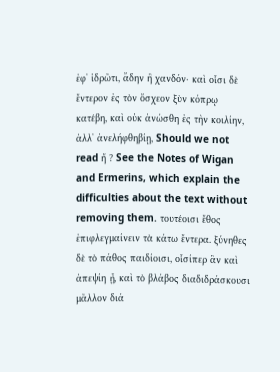ἐφʼ ἱδρῶτι, ἄδην ἢ χανδόν· καὶ οἷσι δὲ ἔντερον ἐς τὸν ὄσχεον ξὺν κόπρῳ κατέβη, καὶ οὐκ ἀνώσθη ἐς τὴν κοιλίην, ἀλλʼ ἀνελήφθηβίῃ, Should we not read ἤ ? See the Notes of Wigan and Ermerins, which explain the difficulties about the text without removing them. τουτέοισι ἔθος ἐπιφλεγμαίνειν τὰ κάτω ἔντερα. ξύνηθες δὲ τὸ πάθος παιδίοισι, οἷσίπερ ἂν καὶ ἀπεψίη ᾖ, καὶ τὸ βλάβος διαδιδράσκουσι μᾶλλον διά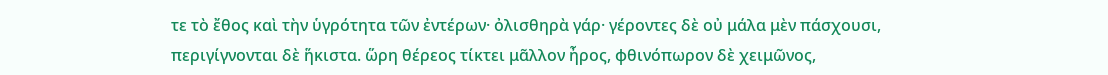τε τὸ ἔθος καὶ τὴν ὑγρότητα τῶν ἐντέρων· ὀλισθηρὰ γάρ· γέροντες δὲ οὐ μάλα μὲν πάσχουσι, περιγίγνονται δὲ ἥκιστα. ὥρη θέρεος τίκτει μᾶλλον ἦρος, φθινόπωρον δὲ χειμῶνος,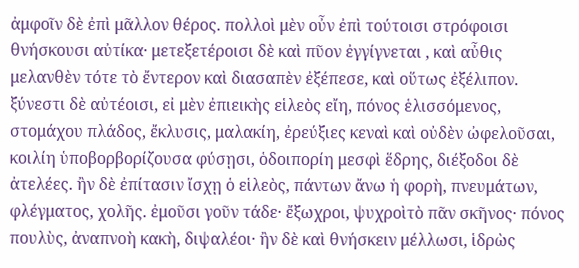ἀμφοῖν δὲ ἐπὶ μᾶλλον θέρος. πολλοὶ μὲν οὖν ἐπὶ τούτοισι στρόφοισι θνήσκουσι αὐτίκα· μετεξετέροισι δὲ καὶ πῦον ἐγγίγνεται , καὶ αὖθις μελανθὲν τότε τὸ ἔντερον καὶ διασαπὲν ἐξέπεσε, καὶ οὕτως ἐξέλιπον. ξύνεστι δὲ αὐτέοισι, εἰ μὲν ἐπιεικὴς εἱλεὸς εἴη, πόνος ἑλισσόμενος, στομάχου πλάδος, ἔκλυσις, μαλακίη, ἐρεύξιες κεναὶ καὶ οὐδὲν ὠφελοῦσαι, κοιλίη ὑποβορβορίζουσα φύσῃσι, ὁδοιπορίη μεσφὶ ἕδρης, διέξοδοι δὲ ἀτελέες. ἢν δὲ ἐπίτασιν ἴσχῃ ὁ εἱλεὸς, πάντων ἄνω ἡ φορὴ, πνευμάτων, φλέγματος, χολῆς. ἐμοῦσι γοῦν τάδε· ἔξωχροι, ψυχροὶτὸ πᾶν σκῆνος· πόνος πουλὺς, ἀναπνοὴ κακὴ, διψαλέοι· ἢν δὲ καὶ θνήσκειν μέλλωσι, ἱδρὼς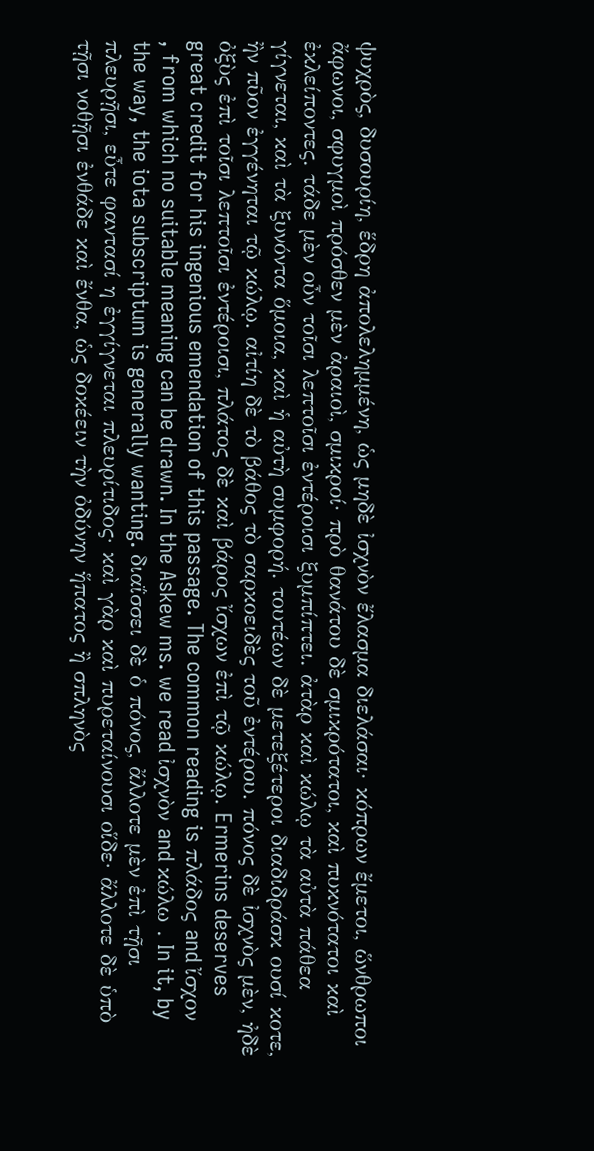ψυχρὸς, δυσουρίη, ἕδρη ἀπολελημμένη, ὡς μηδὲ ἰσχνὸν ἔλασμα διελάσαι· κόπρων ἔμετοι, ὥνθρωποι ἄφωνοι, σφυγμοὶ πρόσθεν μὲν ἀραιοὶ, σμικροί· πρὸ θανάτου δὲ σμικρότατοι, καὶ πυκνότατοι καὶ ἐκλείποντες. τάδε μὲν οὖν τοῖσι λεπτοῖσι ἐντέροισι ξυμπίπτει. ἀτὰρ καὶ κώλῳ τὰ αὐτὰ πάθεα γίγνεται, καὶ τὰ ξυνόντα ὅμοια, καὶ ἡ αὐτὴ συμφορή. τουτέων δὲ μετεξέτεροι διαδιδράσκ ουσί κοτε, ἢν πῦον ἐγγένηται τῷ κώλῳ. αἰτίη δὲ τὸ βάθος τὸ σαρκοειδὲς τοῦ ἐντέρου. πόνος δὲ ἰσχνὸς μὲν, ἠδὲ ὀξὺς ἐπὶ τοῖσι λεπτοῖσι ἐντέροισι, πλάτος δὲ καὶ βάρος ἴσχων ἐπὶ τῷ κώλῳ. Ermerins deserves great credit for his ingenious emendation of this passage. The common reading is πλάδος and ἴσχον , from which no suitable meaning can be drawn. In the Askew ms. we read ἰσχνὸν and κώλω . In it, by the way, the iota subscriptum is generally wanting. διαΐσσει δὲ ὁ πόνος, ἄλλοτε μὲν ἐπὶ τῇσι πλευρῇσι, εὖτε φαντασί η ἐγγίγνεται πλευρίτιδος· καὶ γὰρ καὶ πυρεταίνουσι οἵδε· ἄλλοτε δὲ ὑπὸ τῇσι νοθῇσι ἐνθάδε καὶ ἔνθα, ὡς δοκέειν τὴν ὀδύνην ἥπατος ἢ σπληνὸς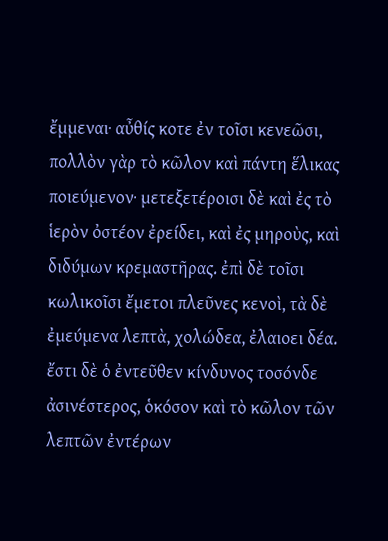ἔμμεναι· αὖθίς κοτε ἐν τοῖσι κενεῶσι, πολλὸν γὰρ τὸ κῶλον καὶ πάντη ἕλικας ποιεύμενον· μετεξετέροισι δὲ καὶ ἐς τὸ ἱερὸν ὀστέον ἐρείδει, καὶ ἐς μηροὺς, καὶ διδύμων κρεμαστῆρας. ἐπὶ δὲ τοῖσι κωλικοῖσι ἔμετοι πλεῦνες κενοὶ, τὰ δὲ ἐμεύμενα λεπτὰ, χολώδεα, ἐλαιοει δέα. ἔστι δὲ ὁ ἐντεῦθεν κίνδυνος τοσόνδε ἀσινέστερος, ὁκόσον καὶ τὸ κῶλον τῶν λεπτῶν ἐντέρων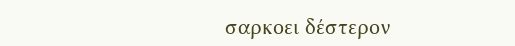σαρκοει δέστερον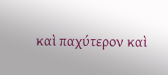καὶ παχύτερον καὶ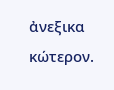ἀνεξικα κώτερον.